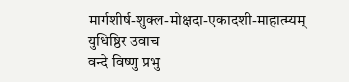मार्गशीर्ष-शुक्ल-मोक्षदा-एकादशी-माहात्म्यम्
युधिष्ठिर उवाच
वन्दे विष्णु प्रभु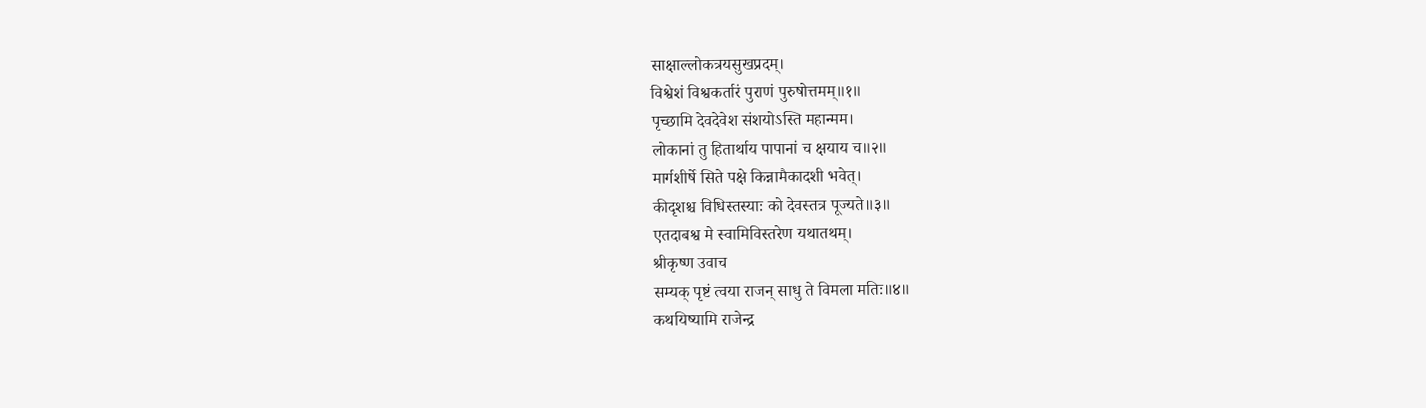साक्षाल्लोकत्रयसुखप्रदम्।
विश्वेशं विश्वकर्तारं पुराणं पुरुषोत्तमम्॥१॥
पृच्छामि देवदेवेश संशयोऽस्ति महान्मम।
लोकानां तु हितार्थाय पापानां च क्षयाय च॥२॥
मार्गशीर्षे सिते पक्षे किन्नामैकादशी भवेत्।
कीदृशश्च विधिस्तस्याः को देवस्तत्र पूज्यते॥३॥
एतदाबश्व मे स्वामिविस्तरेण यथातथम्।
श्रीकृष्ण उवाच
सम्यक् पृष्टं त्वया राजन् साधु ते विमला मतिः॥४॥
कथयिष्यामि राजेन्द्र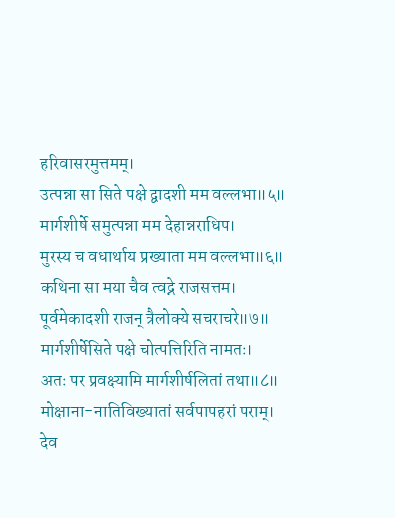हरिवासरमुत्तमम्।
उत्पन्ना सा सिते पक्षे द्वादशी मम वल्लभा॥५॥
मार्गशीर्षे समुत्पन्ना मम देहान्नराधिप।
मुरस्य च वधार्थाय प्रख्याता मम वल्लभा॥६॥
कथिना सा मया चैव त्वद्ने राजसत्तम।
पूर्वमेकादशी राजन् त्रैलोक्ये सचराचरे॥७॥
मार्गशीर्षेसिते पक्षे चोत्पत्तिरिति नामतः।
अतः पर प्रवक्ष्यामि मार्गशीर्षलितां तथा॥८॥
मोक्षाना-नातिविख्यातां सर्वपापहरां पराम्।
देव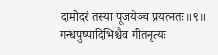दामोदरं तस्या पूजयेञ्च प्रयत्नतः॥९॥
गन्धपुष्पादिभिश्चैव गीतनृत्यः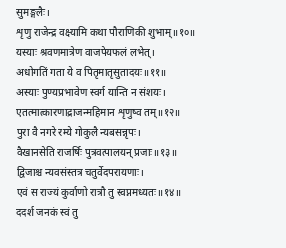सुमङ्गलैः।
शृणु राजेन्द्र वक्ष्यामि कथा पौराणिकी शुभाम्॥१०॥
यस्याः श्रवणमात्रेण वाजपेयफलं लभेत्।
अधोगतिं गता ये व पितृमातृसुतादयः॥११॥
अस्याः पुण्यप्रभावेण स्वर्ग यान्ति न संशयः।
एतत्मात्कारणाद्राजन्महिमान शृणुष्व तम्॥१२॥
पुरा वै नगरे रम्ये गोकुलै न्यबसन्नृपः।
वैखानसेति राजर्षिः पुत्रवत्पालयन् प्रजाः॥१३॥
द्विजाश्च न्यवसंस्तत्र चतुर्वेदपरायणाः।
एवं स राज्यं कुर्वाणो रात्रौ तु स्वप्नमध्यतः॥१४॥
ददर्श जनकं स्वं तु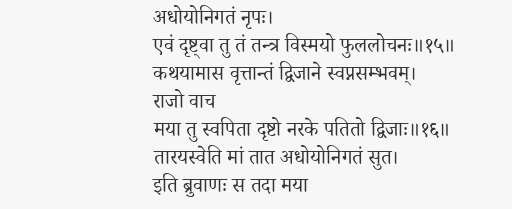अधोयोनिगतं नृपः।
एवं दृष्ट्वा तु तं तन्त्र विस्मयो फुललोचनः॥१५॥
कथयामास वृत्तान्तं द्विजाने स्वप्नसम्भवम्।
राजो वाच
मया तु स्वपिता दृष्टो नरके पतितो द्विजाः॥१६॥
तारयस्वेति मां तात अधोयोनिगतं सुत।
इति ब्रुवाणः स तदा मया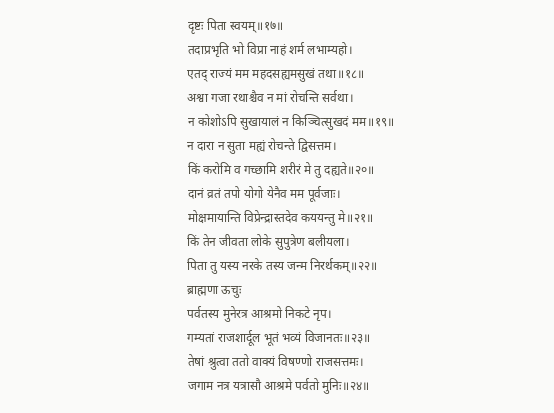दृष्टः पिता स्वयम्॥१७॥
तदाप्रभृति भो विप्रा नाहं शर्म लभाम्यहो।
एतद् राज्यं मम महदसह्यमसुखं तथा॥१८॥
अश्वा गजा रथाश्चैव न मां रोचन्ति सर्वथा।
न कोशोऽपि सुखायालं न किञ्चित्सुखदं मम॥१९॥
न दारा न सुता मह्यं रोचन्ते द्विसत्तम।
किं करोमि व गच्छामि शरीरं मे तु दह्यते॥२०॥
दानं व्रतं तपो योगो येनैव मम पूर्वजाः।
मोक्षमायान्ति विप्रेन्द्रास्तदेव कययन्तु मे॥२१॥
किं तेन जीवता लोके सुपुत्रेण बलीयला।
पिता तु यस्य नरके तस्य जन्म निरर्थकम्॥२२॥
ब्राह्मणा ऊचुः
पर्वतस्य मुनेरत्र आश्रमो निकटे नृप।
गम्यतां राजशार्दूल भूतं भव्यं विजानतः॥२३॥
तेषां श्रुत्वा ततो वाक्यं विषण्णो राजसत्तमः।
जगाम नत्र यत्रासौ आश्रमे पर्वतो मुनिः॥२४॥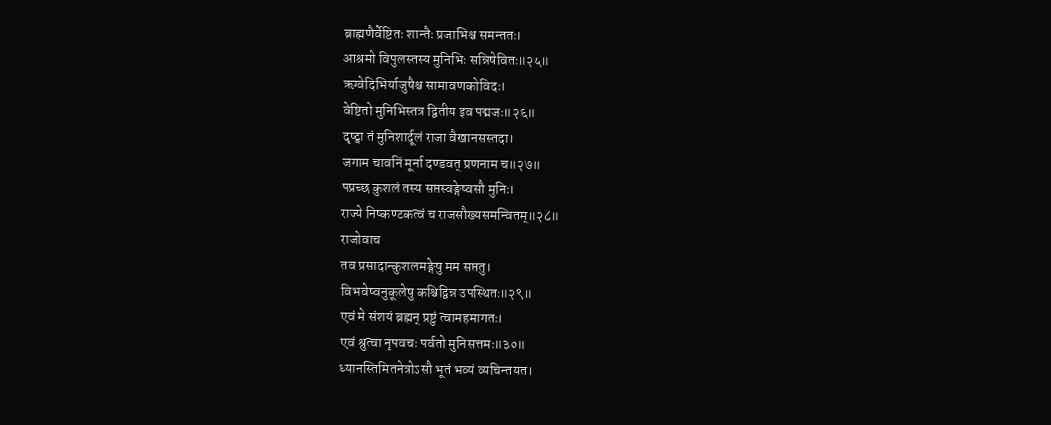ब्राह्मणैर्वेष्टितः शान्तैः प्रजाभिश्च समन्ततः।
आश्रमो विपुलस्तस्य मुनिभिः सन्निषेवितः॥२५॥
ऋग्वेदिभिर्याजुषैश्च सामावणकोविदः।
वेष्टितो मुनिभिस्तत्र द्वितीय इव पद्मजः॥२६॥
दृष्ट्वा तं मुनिशार्दूलं राजा वैखानसस्तदा।
जगाम चावनिं मूर्ना दण्डवत् प्रणनाम च॥२७॥
पप्रच्छ कुशलं तस्य सप्तस्वङ्गेष्वसौ मुनिः।
राज्ये निष्कण्टकत्वं च राजसौख्यसमन्वितम्॥२८॥
राजोवाच
तव प्रसादान्कुशलमङ्गेषु मम सप्ततु।
विभवेष्वनुकूलेषु कश्चिद्विन्न उपस्थितः॥२९॥
एवं मे संशयं ब्रह्मन् प्रष्टुं त्वामहमागतः।
एवं श्रुत्वा नृपवचः पर्वतो मुनिसत्तमः॥३०॥
ध्यानस्तिमितनेत्रोऽसौ भूतं भव्यं व्यचिन्तयत।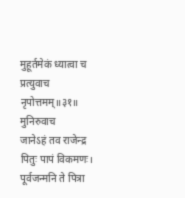मुहूर्तमेकं ध्यात्वा च प्रत्युवाच नृपोत्तमम्॥३१॥
मुनिरुवाच
जानेऽहं तव राजेन्द्र पितुः पापं विकमणः।
पूर्वजन्मनि ते पित्रा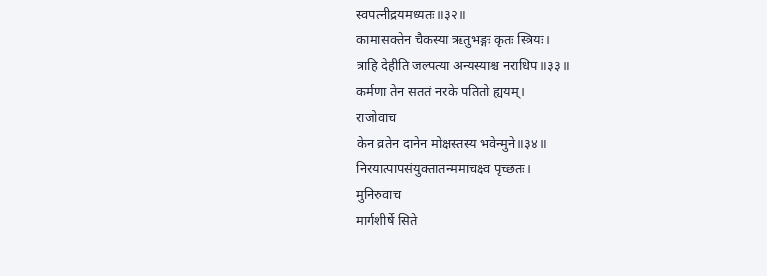स्वपत्नीद्रयमध्यतः॥३२॥
कामासक्तेन चैकस्या ऋतुभङ्गः कृतः स्त्रियः।
त्राहि देहीति जल्पत्या अन्यस्याश्च नराधिप॥३३॥
कर्मणा तेन सततं नरके पतितो ह्ययम्।
राजोवाच
केन व्रतेन दानेन मोक्षस्तस्य भवेन्मुने॥३४॥
निरयात्पापसंयुक्तातन्ममाचक्ष्व पृच्छतः।
मुनिरुवाच
मार्गशीर्षे सिते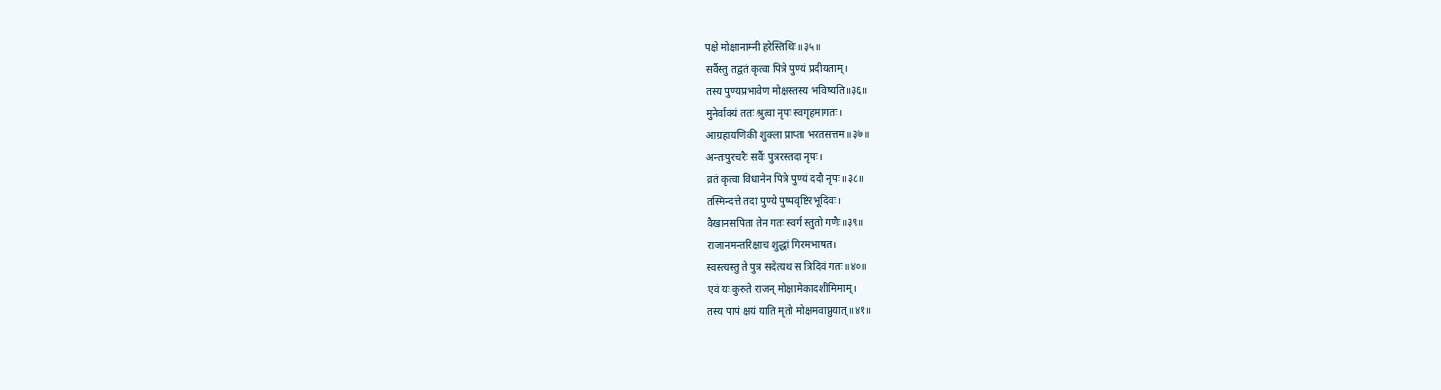पक्षे मोक्षानाम्नी हरेस्तिथिः॥३५॥
सर्वैस्तु तद्वतं कृत्वा पित्रे पुण्यं प्रदीयताम्।
तस्य पुण्यप्रभावेण मोक्षस्तस्य भविष्यति॥३६॥
मुनेर्वाक्यं ततः श्रुत्वा नृपः स्वगृहमागतः।
आग्रहायणिकी शुक्ला प्राप्ता भरतसत्तम॥३७॥
अन्तःपुरचरैः सर्वैः पुत्ररस्तदा नृपः।
व्रतं कृत्वा विधानेन पित्रे पुण्यं ददौ नृपः॥३८॥
तस्मिन्दत्ते तदा पुण्ये पुष्पवृष्टिरभूदिवः।
वैखानसपिता तेन गतः स्वर्ग स्तुतो गणैः॥३९॥
राजानमन्तरिक्षाच शुद्धां गिरमभाषत।
स्वस्त्यस्तु ते पुत्र सदेत्यथ स त्रिदिवं गतः॥४०॥
एवं यः कुरुते राजन् मोक्षामेकादशीमिमाम्।
तस्य पापं क्षयं याति मृतो मोक्षमवाप्नुयात्॥४१॥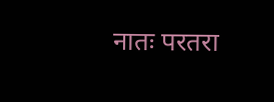नातः परतरा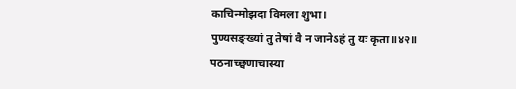काचिन्मोझदा विमला शुभा।
पुण्यसङ्ख्यां तु तेषां वै न जानेऽहं तु यः कृता॥४२॥
पठनाच्छ्वणाचास्या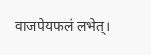वाजपेयफलं लभेत्।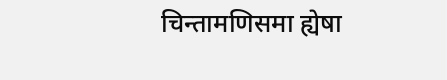चिन्तामणिसमा ह्येषा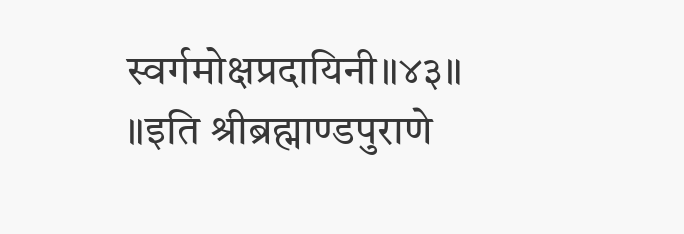स्वर्गमोक्षप्रदायिनी॥४३॥
॥इति श्रीब्रह्माण्डपुराणे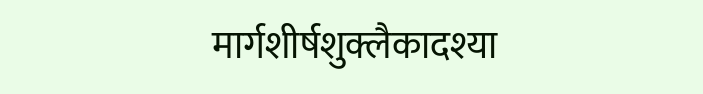मार्गशीर्षशुक्लैकादश्या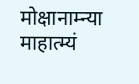मोक्षानाम्न्या माहात्म्यं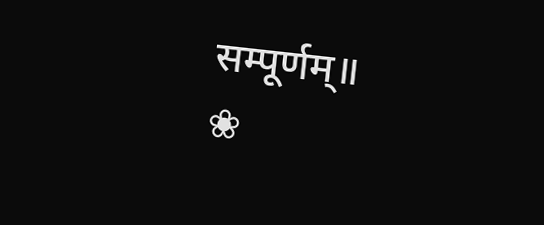सम्पूर्णम्॥
❀